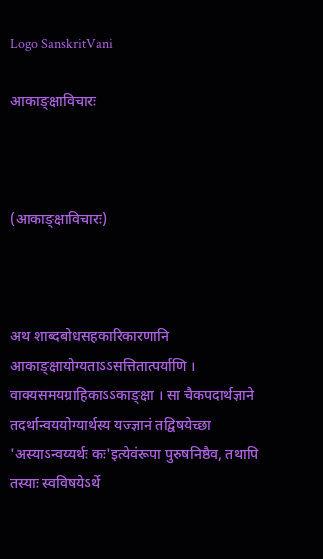Logo SanskritVani

आकाङ्क्षाविचारः



(आकाङ्क्षाविचारः)



अथ शाब्दबोधसहकारिकारणानि आकाङ्क्षायोग्यताऽऽसत्तितात्पर्याणि । वाक्यसमयग्राहिकाऽऽकाङ्क्षा । सा चैकपदार्थज्ञाने तदर्थान्वययोग्यार्थस्य यज्ज्ञानं तद्विषयेच्छा 'अस्याऽन्वय्यर्थः कः'इत्येवंरूपा पुरुषनिष्ठैव, तथापि तस्याः स्वविषयेऽर्थे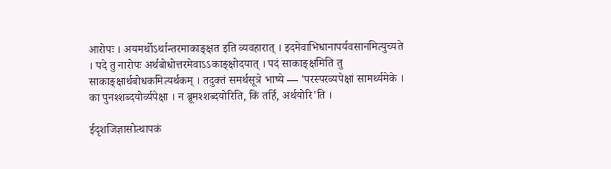आरोपः । अयमर्थोऽर्थान्तरमाकाङ्क्षत इति व्यवहारात् । इदमेवाभिधानापर्यवसानमित्युच्यते । पदे तु नारोपः अर्थबोधोत्तरमेवाऽऽकाङ्क्षोदयात् । पदं साकाङ्क्षमिति तु साकाङ्क्षार्थबोधकमित्यर्थकम् । तदुक्तं समर्थसूत्रे भाष्ये — 'परस्परव्यपेक्षां सामर्थ्यमेके । का पुनश्शब्दयोर्व्यपेक्षा । न ब्रूमश्शब्दयोरिति, किं तर्हि, अर्थयोरि'ति ।

ईदृशजिज्ञासोत्थापकं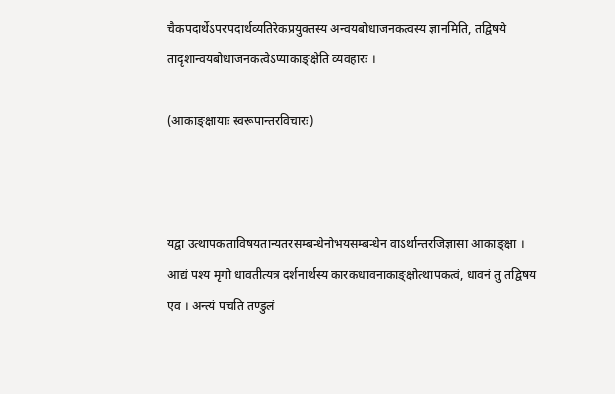चैकपदार्थेऽपरपदार्थव्यतिरेकप्रयुक्तस्य अन्वयबोधाजनकत्वस्य ज्ञानमिति, तद्विषये तादृशान्वयबोधाजनकत्वेऽप्याकाङ्क्षेति व्यवहारः ।

(आकाङ्क्षायाः स्वरूपान्तरविचारः)



यद्वा उत्थापकताविषयतान्यतरसम्बन्धेनोभयसम्बन्धेन वाऽर्थान्तरजिज्ञासा आकाङ्क्षा । आद्यं पश्य मृगो धावतीत्यत्र दर्शनार्थस्य कारकधावनाकाङ्क्षोत्थापकत्वं, धावनं तु तद्विषय एव । अन्त्यं पचति तण्डुलं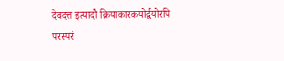देवदत्त इत्यादौ क्रियाकारकयोर्द्वयोरपि परस्परं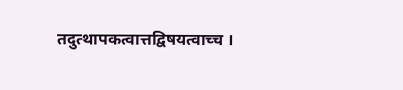तदुत्थापकत्वात्तद्विषयत्वाच्च ।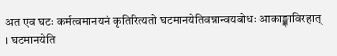अत एव घटः कर्मत्वमानयनं कृतिरित्यतो घटमानयेतिवन्नान्वयबोधः आकाङ्क्षाविरहात् । घटमानयेति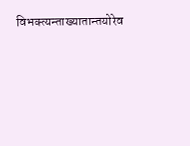विभक्त्यन्ताख्यातान्तयोरेव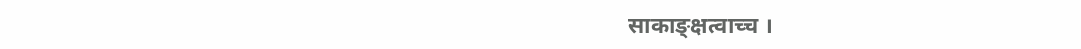साकाङ्क्षत्वाच्च ।